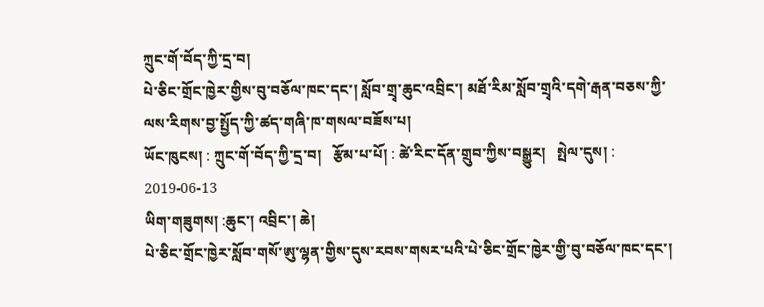ཀྲུང་གོ་བོད་ཀྱི་དྲ་བ།
པེ་ཅིང་གྲོང་ཁྱེར་གྱིས་བུ་བཅོལ་ཁང་དང་། སློབ་གྲྭ་ཆུང་འབྲིང་། མཐོ་རིམ་སློབ་གྲྭའི་དགེ་རྒན་བཅས་ཀྱི་ལས་རིགས་བྱ་སྤྱོད་ཀྱི་ཚད་གཞི་ཁ་གསལ་བཟོས་པ།
ཡོང་ཁུངས། : ཀྲུང་གོ་བོད་ཀྱི་དྲ་བ།   རྩོམ་པ་པོ། : ཚེ་རིང་དོན་གྲུབ་ཀྱིས་བསྒྱུར།   སྤེལ་དུས། : 2019-06-13
ཡིག་གཟུགས། :ཆུང་། འབྲིང་། ཆེ།
པེ་ཅིང་གྲོང་ཁྱེར་སློབ་གསོ་ཨུ་ལྷན་གྱིས་དུས་རབས་གསར་པའི་པེ་ཅིང་གྲོང་ཁྱེར་གྱི་བུ་བཅོལ་ཁང་དང་།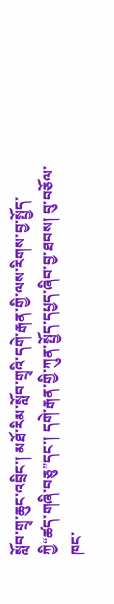སློབ་གྲྭ་ཆུང་འབྲིང་། མཐོ་རིམ་སློབ་གྲྭའི་དགེ་རྒན་གྱི་ལས་རིགས་བྱ་སྤྱོད་ཀྱི“ཚད་གཞི་བཅུ”དང་། དགེ་རྒན་གྱི་ཀུན་སྤྱོད་དཔྱད་ཞིབ་བྱ་ཐབས། བུ་བཅོལ་ཁང་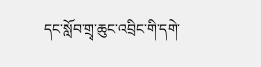དང་སློབ་གྲྭ་ཆུང་འབྲིང་གི་དགེ་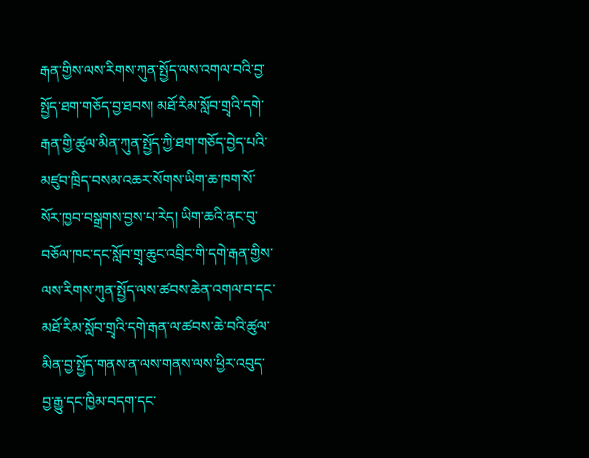རྒན་གྱིས་ལས་རིགས་ཀུན་སྤྱོད་ལས་འགལ་བའི་བྱ་སྤྱོད་ཐག་གཅོད་བྱ་ཐབས། མཐོ་རིམ་སློབ་གྲྭའི་དགེ་རྒན་གྱི་ཚུལ་མིན་ཀུན་སྤྱོད་ཀྱི་ཐག་གཅོད་བྱེད་པའི་མཛུབ་ཁྲིད་བསམ་འཆར་སོགས་ཡིག་ཆ་ཁག་སོ་སོར་ཁྱབ་བསྒྲགས་བྱས་པ་རེད། ཡིག་ཆའི་ནང་བུ་བཅོལ་ཁང་དང་སློབ་གྲྭ་ཆུང་འབྲིང་གི་དགེ་རྒན་གྱིས་ལས་རིགས་ཀུན་སྤྱོད་ལས་ཚབས་ཆེན་འགལ་བ་དང་མཐོ་རིམ་སློབ་གྲྭའི་དགེ་རྒན་ལ་ཚབས་ཆེ་བའི་ཚུལ་མིན་བྱ་སྤྱོད་གནས་ན་ལས་གནས་ལས་ཕྱིར་འབུད་བྱ་རྒྱུ་དང་ཁྱིམ་བདག་དང་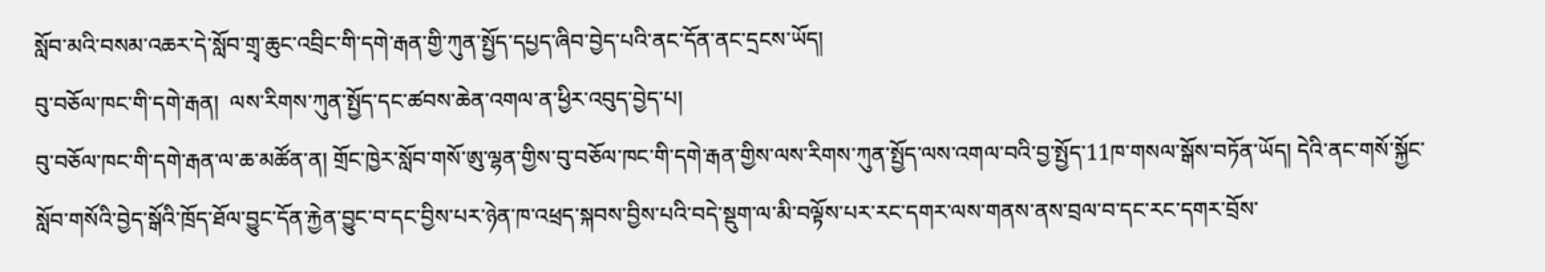སློབ་མའི་བསམ་འཆར་དེ་སློབ་གྲྭ་ཆུང་འབྲིང་གི་དགེ་རྒན་གྱི་ཀུན་སྤྱོད་དཔྱད་ཞིབ་བྱེད་པའི་ནང་དོན་ནང་དྲངས་ཡོད།
བུ་བཅོལ་ཁང་གི་དགེ་རྒན།  ལས་རིགས་ཀུན་སྤྱོད་དང་ཚབས་ཆེན་འགལ་ན་ཕྱིར་འབུད་བྱེད་པ།
བུ་བཅོལ་ཁང་གི་དགེ་རྒན་ལ་ཆ་མཚོན་ན། གྲོང་ཁྱེར་སློབ་གསོ་ཨུ་ལྷན་གྱིས་བུ་བཅོལ་ཁང་གི་དགེ་རྒན་གྱིས་ལས་རིགས་ཀུན་སྤྱོད་ལས་འགལ་བའི་བྱ་སྤྱོད་11ཁ་གསལ་སྒོས་བཏོན་ཡོད། དེའི་ནང་གསོ་སྐྱོང་སློབ་གསོའི་བྱེད་སྒོའི་ཁྲོད་ཐོལ་བྱུང་དོན་རྐྱེན་བྱུང་བ་དང་བྱིས་པར་ཉེན་ཁ་འཕྲད་སྐབས་བྱིས་པའི་བདེ་སྡུག་ལ་མི་བལྟོས་པར་རང་དགར་ལས་གནས་ནས་བྲལ་བ་དང་རང་དགར་བྲོས་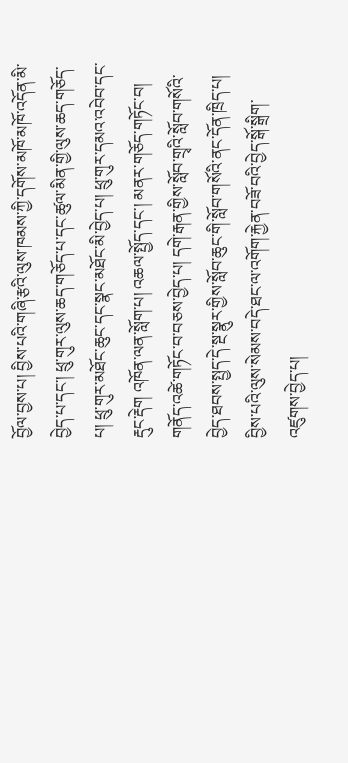བྱོལ་བྱས་པ། བྱིས་པའི་གཞི་རྩའི་ལུས་ཁམས་ཀྱི་དགོས་མཁོ་མཁོ་འདོན་མི་བྱེད་པ་དང་། ཕྲུ་གུར་ལུས་ཆད་གཅོད་པ་དང་ཚུལ་མིན་གྱི་ལུས་ཆད་གཅོད་པ། ཕྲུ་གུར་མཐོང་ཆུང་དང་སྣང་མཐོང་མི་བྱེད་པ། ཕྲུ་གུར་དམའ་འབེབ་དང་རྡུང་རྡེག འཁོན་ལན་སློག་པ། འཆལ་སྤྱོད་དང་། མནར་གཅོད་གཏོང་བ། གནོད་འཚེ་གཏོང་བ་བཅས་བྱེད་པ། དགེ་རྒན་གྱིས་སློབ་གྲྭའི་སློབ་གསོའི་བྱེད་ཐབས་སྤྱད་དེ་སྔ་སྣུར་གྱིས་སློབ་ཆུང་གི་སློབ་གསོའི་ནང་དོན་ཁྲིད་པ། བྱིས་པའི་ལུས་སེམས་བདེ་ཐང་ལ་འགོག་རྐྱེན་བཟོ་བའི་བྱེད་སྒོ་སྒྲིག་འཛུགས་བྱེད་པ།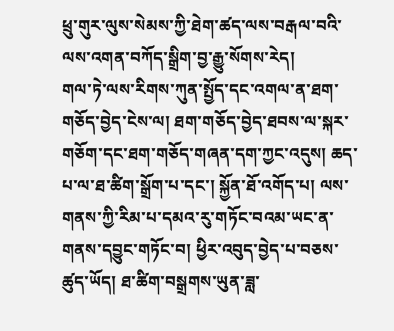ཕྲུ་གུར་ལུས་སེམས་ཀྱི་ཐེག་ཚད་ལས་བརྒལ་བའི་ལས་འགན་བཀོད་སྒྲིག་བྱ་རྒྱུ་སོགས་རེད།
གལ་ཏེ་ལས་རིགས་ཀུན་སྤྱོད་དང་འགལ་ན་ཐག་གཅོད་བྱེད་ངེས་ལ། ཐག་གཅོད་བྱེད་ཐབས་ལ་སྐར་གཅོག་དང་ཐག་གཅོད་གཞན་དག་ཀྱང་འདུས། ཆད་པ་ལ་ཐ་ཚིག་སྒྲོག་པ་དང་། སྐྱོན་ཐོ་འགོད་པ། ལས་གནས་ཀྱི་རིམ་པ་དམའ་རུ་གཏོང་བའམ་ཡང་ན་གནས་དབྱུང་གཏོང་བ། ཕྱིར་འབུད་བྱེད་པ་བཅས་ཚུད་ཡོད། ཐ་ཚིག་བསྒྲགས་ཡུན་ཟླ་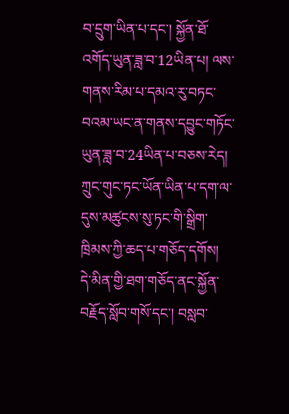བ་དྲུག་ཡིན་པ་དང་། སྐྱོན་ཐོ་འགོད་ཡུན་ཟླ་བ་12ཡིན་པ། ལས་གནས་རིམ་པ་དམའ་རུ་བཏང་བའམ་ཡང་ན་གནས་དབྱུང་གཏོང་ཡུན་ཟླ་བ་24ཡིན་པ་བཅས་རེད། ཀྲུང་གུང་ཏང་ཡོན་ཡིན་པ་དག་ལ་དུས་མཚུངས་སུ་ཏང་གི་སྒྲིག་ཁྲིམས་ཀྱི་ཆད་པ་གཅོད་དགོས།
དེ་མིན་གྱི་ཐག་གཅོད་ནང་སྐྱོན་བརྗོད་སློབ་གསོ་དང་། བསླབ་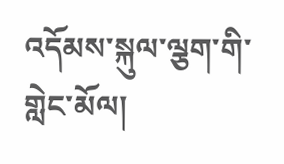འདོམས་སྐུལ་ལྕག་གི་གླེང་མོལ།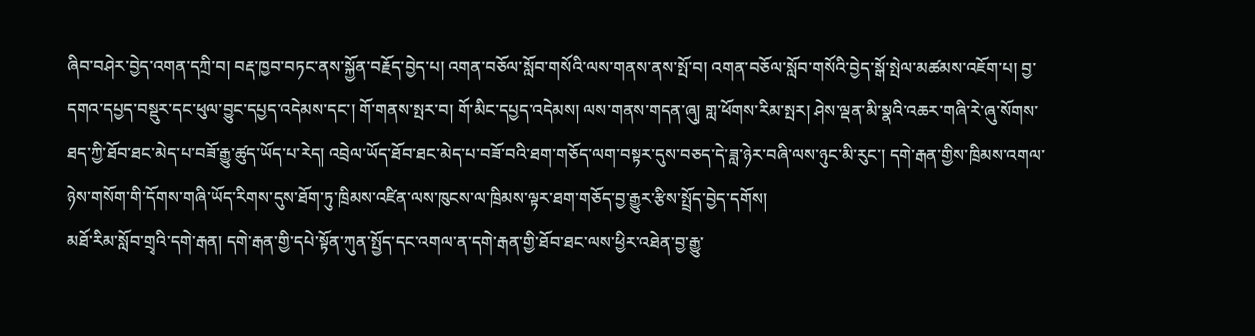ཞིབ་བཤེར་བྱེད་འགན་དཀྲི་བ། བརྡ་ཁྱབ་བཏང་ནས་སྐྱོན་བརྗོད་བྱེད་པ། འགན་བཅོལ་སློབ་གསོའི་ལས་གནས་ནས་སྤོ་བ། འགན་བཅོལ་སློབ་གསོའི་བྱེད་སྒོ་སྤེལ་མཚམས་འཇོག་པ། བྱ་དགའ་དཔྱད་བསྡུར་དང་ཕུལ་བྱུང་དཔྱད་འདེམས་དང་། གོ་གནས་སྤར་བ། གོ་མིང་དཔྱད་འདེམས། ལས་གནས་གདན་ཞུ། གླ་ཕོགས་རིམ་སྤར། ཤེས་ལྡན་མི་སྣའི་འཆར་གཞི་རེ་ཞུ་སོགས་ཐད་ཀྱི་ཐོབ་ཐང་མེད་པ་བཟོ་རྒྱུ་ཚུད་ཡོད་པ་རེད། འབྲེལ་ཡོད་ཐོབ་ཐང་མེད་པ་བཟོ་བའི་ཐག་གཅོད་ལག་བསྟར་དུས་བཅད་དེ་ཟླ་ཉེར་བཞི་ལས་ཉུང་མི་རུང་། དགེ་རྒན་གྱིས་ཁྲིམས་འགལ་ཉེས་གསོག་གི་དོགས་གཞི་ཡོད་རིགས་དུས་ཐོག་ཏུ་ཁྲིམས་འཛིན་ལས་ཁུངས་ལ་ཁྲིམས་ལྟར་ཐག་གཅོད་བྱ་རྒྱུར་རྩིས་སྤྲོད་བྱེད་དགོས།
མཐོ་རིམ་སློབ་གྲྭའི་དགེ་རྒན། དགེ་རྒན་གྱི་དཔེ་སྟོན་ཀུན་སྤྱོད་དང་འགལ་ན་དགེ་རྒན་གྱི་ཐོབ་ཐང་ལས་ཕྱིར་འཐེན་བྱ་རྒྱུ་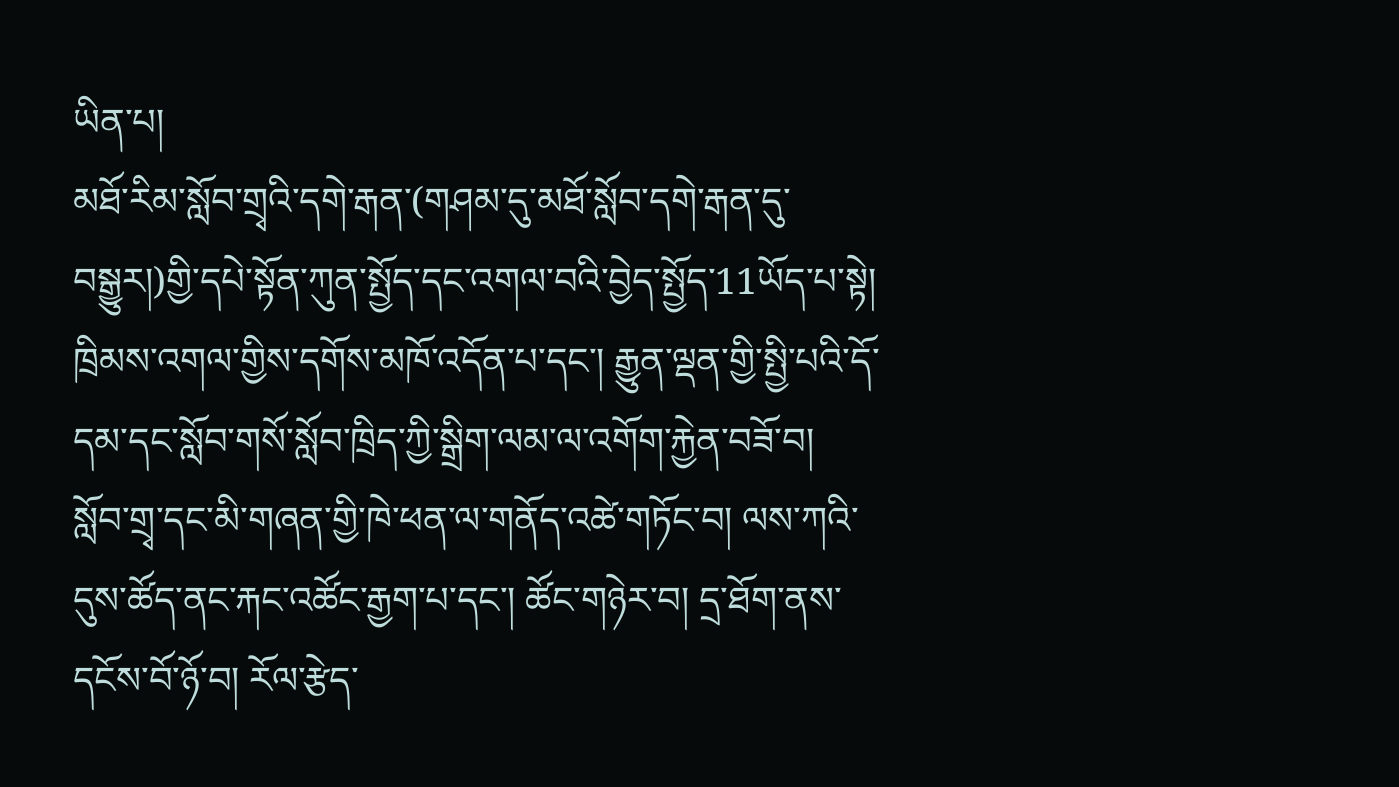ཡིན་པ།
མཐོ་རིམ་སློབ་གྲྭའི་དགེ་རྒན་(གཤམ་དུ་མཐོ་སློབ་དགེ་རྒན་དུ་བསྒྱུར།)གྱི་དཔེ་སྟོན་ཀུན་སྤྱོད་དང་འགལ་བའི་བྱེད་སྤྱོད་11ཡོད་པ་སྟེ། ཁྲིམས་འགལ་གྱིས་དགོས་མཁོ་འདོན་པ་དང་། རྒྱུན་ལྡན་གྱི་སྤྱི་པའི་དོ་དམ་དང་སློབ་གསོ་སློབ་ཁྲིད་ཀྱི་སྒྲིག་ལམ་ལ་འགོག་རྐྱེན་བཟོ་བ། སློབ་གྲྭ་དང་མི་གཞན་གྱི་ཁེ་ཕན་ལ་གནོད་འཚེ་གཏོང་བ། ལས་ཀའི་དུས་ཚོད་ནང་རྐང་འཚོང་རྒྱག་པ་དང་། ཚོང་གཉེར་བ། དྲ་ཐོག་ནས་དངོས་བོ་ཉོ་བ། རོལ་རྩེད་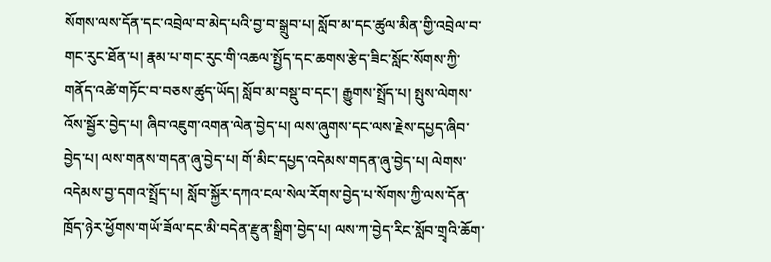སོགས་ལས་དོན་དང་འབྲེལ་བ་མེད་པའི་བྱ་བ་སྒྲུབ་པ། སློབ་མ་དང་ཚུལ་མིན་གྱི་འབྲེལ་བ་གང་རུང་ཐོན་པ། རྣམ་པ་གང་རུང་གི་འཆལ་སྤྱོད་དང་ཆགས་རྩེད་ཟིང་སློང་སོགས་ཀྱི་གནོད་འཚེ་གཏོང་བ་བཅས་ཚུད་ཡོད། སློབ་མ་བསྡུ་བ་དང་། རྒྱུགས་སྤྲོད་པ། སྤུས་ལེགས་འོས་སྦྱོར་བྱེད་པ། ཞིབ་འཇུག་འགན་ལེན་བྱེད་པ། ལས་ཞུགས་དང་ལས་རྗེས་དཔྱད་ཞིབ་བྱེད་པ། ལས་གནས་གདན་ཞུ་བྱེད་པ། གོ་མིང་དཔྱད་འདེམས་གདན་ཞུ་བྱེད་པ། ལེགས་འདེམས་བྱ་དགའ་སྤྲོད་པ། སློབ་སྐྱོར་དཀའ་ངལ་སེལ་རོགས་བྱེད་པ་སོགས་ཀྱི་ལས་དོན་ཁྲོད་ཉེར་ཕྱོགས་གཡོ་ཟོལ་དང་མི་བདེན་རྫུན་སྒྲིག་བྱེད་པ། ལས་ཀ་བྱེད་རིང་སློབ་གྲྭའི་ཆོག་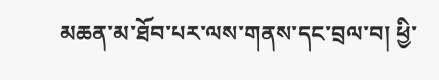མཆན་མ་ཐོབ་པར་ལས་གནས་དང་བྲལ་བ། ཕྱི་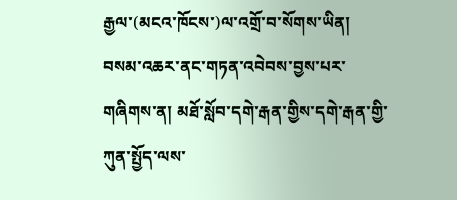རྒྱལ་(མངའ་ཁོངས་)ལ་འགྲོ་བ་སོགས་ཡིན།
བསམ་འཆར་ནང་གཏན་འབེབས་བྱས་པར་གཞིགས་ན། མཐོ་སློབ་དགེ་རྒན་གྱིས་དགེ་རྒན་གྱི་ཀུན་སྤྱོད་ལས་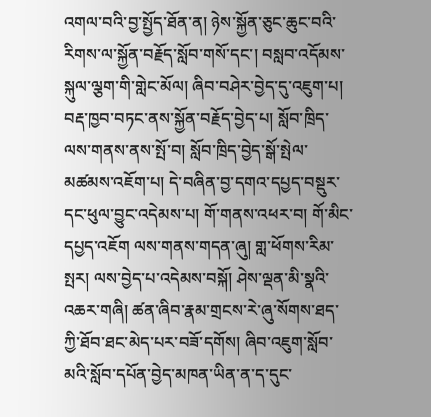འགལ་བའི་བྱ་སྤྱོད་ཐོན་ན། ཉེས་སྐྱོན་ཅུང་ཆུང་བའི་རིགས་ལ་སྐྱོན་བརྗོད་སློབ་གསོ་དང་། བསླབ་འདོམས་སྐུལ་ལྕག་གི་གླེང་མོལ། ཞིབ་བཤེར་བྱེད་དུ་འཇུག་པ། བརྡ་ཁྱབ་བཏང་ནས་སྐྱོན་བརྗོད་བྱེད་པ། སློབ་ཁྲིད་ལས་གནས་ནས་སྤོ་བ། སློབ་ཁྲིད་བྱེད་སྒོ་སྤེལ་མཚམས་འཇོག་པ། དེ་བཞིན་བྱ་དགའ་དཔྱད་བསྡུར་དང་ཕུལ་བྱུང་འདེམས་པ། གོ་གནས་འཕར་བ། གོ་མིང་དཔྱད་འཇོག ལས་གནས་གདན་ཞུ། གླ་ཕོགས་རིམ་སྤར། ལས་བྱེད་པ་འདེམས་བསྐོ། ཤེས་ལྡན་མི་སྣའི་འཆར་གཞི། ཚན་ཞིབ་རྣམ་གྲངས་རེ་ཞུ་སོགས་ཐད་ཀྱི་ཐོབ་ཐང་མེད་པར་བཟོ་དགོས། ཞིབ་འཇུག་སློབ་མའི་སློབ་དཔོན་བྱེད་མཁན་ཡིན་ན་ད་དུང་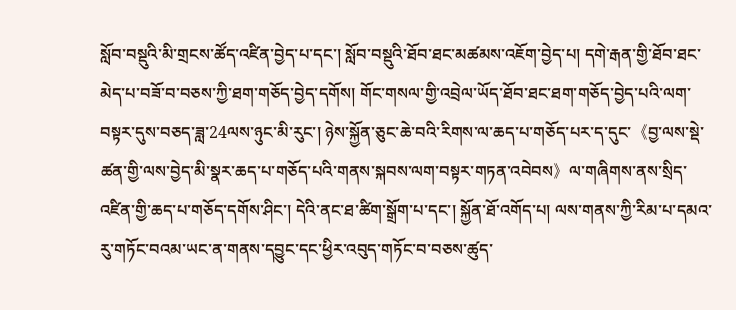སློབ་བསྡུའི་མི་གྲངས་ཚོད་འཛིན་བྱེད་པ་དང་། སློབ་བསྡུའི་ཐོབ་ཐང་མཚམས་འཇོག་བྱེད་པ། དགེ་རྒན་གྱི་ཐོབ་ཐང་མེད་པ་བཟོ་བ་བཅས་ཀྱི་ཐག་གཅོད་བྱེད་དགོས། གོང་གསལ་གྱི་འབྲེལ་ཡོད་ཐོབ་ཐང་ཐག་གཅོད་བྱེད་པའི་ལག་བསྟར་དུས་བཅད་ཟླ་24ལས་ཉུང་མི་རུང་། ཉེས་སྐྱོན་ཅུང་ཆེ་བའི་རིགས་ལ་ཆད་པ་གཅོད་པར་ད་དུང་《བྱ་ལས་སྡེ་ཚན་གྱི་ལས་བྱེད་མི་སྣར་ཆད་པ་གཅོད་པའི་གནས་སྐབས་ལག་བསྟར་གཏན་འབེབས》ལ་གཞིགས་ནས་སྲིད་འཛིན་གྱི་ཆད་པ་གཅོད་དགོས་ཤིང་། དེའི་ནང་ཐ་ཚིག་སྒྲོག་པ་དང་། སྐྱོན་ཐོ་འགོད་པ། ལས་གནས་ཀྱི་རིམ་པ་དམའ་རུ་གཏོང་བའམ་ཡང་ན་གནས་དབྱུང་དང་ཕྱིར་འབུད་གཏོང་བ་བཅས་ཚུད་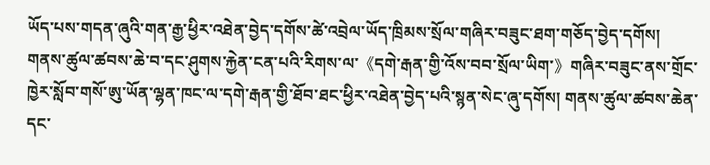ཡོད་པས་གདན་ཞུའི་གན་རྒྱ་ཕྱིར་འཐེན་བྱེད་དགོས་ཚེ་འབྲེལ་ཡོད་ཁྲིམས་སྲོལ་གཞིར་བཟུང་ཐག་གཅོད་བྱེད་དགོས།
གནས་ཚུལ་ཚབས་ཆེ་བ་དང་ཤུགས་རྐྱེན་ངན་པའི་རིགས་ལ་《དགེ་རྒན་གྱི་འོས་བབ་སྲོལ་ཡིག་》གཞིར་བཟུང་ནས་གྲོང་ཁྱེར་སློབ་གསོ་ཨུ་ཡོན་ལྷན་ཁང་ལ་དགེ་རྒན་གྱི་ཐོབ་ཐང་ཕྱིར་འཐེན་བྱེད་པའི་སྙན་སེང་ཞུ་དགོས། གནས་ཚུལ་ཚབས་ཆེན་དང་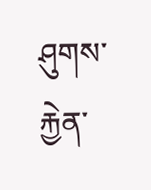ཤུགས་རྐྱེན་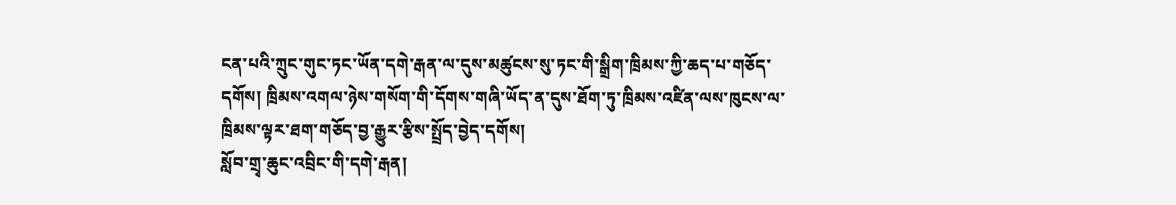ངན་པའི་ཀྲུང་གུང་ཏང་ཡོན་དགེ་རྒན་ལ་དུས་མཚུངས་སུ་ཏང་གི་སྒྲིག་ཁྲིམས་ཀྱི་ཆད་པ་གཅོད་དགོས། ཁྲིམས་འགལ་ཉེས་གསོག་གི་དོགས་གཞི་ཡོད་ན་དུས་ཐོག་ཏུ་ཁྲིམས་འཛིན་ལས་ཁུངས་ལ་ཁྲིམས་ལྟར་ཐག་གཅོད་བྱ་རྒྱུར་རྩིས་སྤྲོད་བྱེད་དགོས།
སློབ་གྲྭ་ཆུང་འབྲིང་གི་དགེ་རྒན།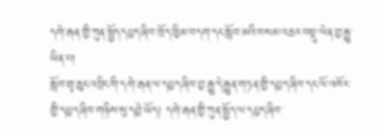དགེ་རྒན་གྱི་ཀུན་སྤྱོད་དཔྱད་ཞིབ་ཁྲོད་ཁྱིམ་བདག་དང་སློབ་མའི་བསམ་འཆར་བསྡུ་ལེན་བྱ་རྒྱུ་ཡིན་པ།
སློབ་གྲྭ་ཆུང་འབྲིང་གི་དགེ་རྒན་ལ་དཔྱད་ཞིབ་བྱ་རྒྱུ་དེ་རྒྱུན་གཏན་གྱི་དཔྱད་ཞིབ་དང་ལོ་འཁོར་གྱི་དཔྱད་ཞིབ་གཉིས་སུ་དབྱེ་ཡོད། དགེ་རྒན་གྱི་ཀུན་སྤྱོད་ལ་དཔྱད་ཞིབ་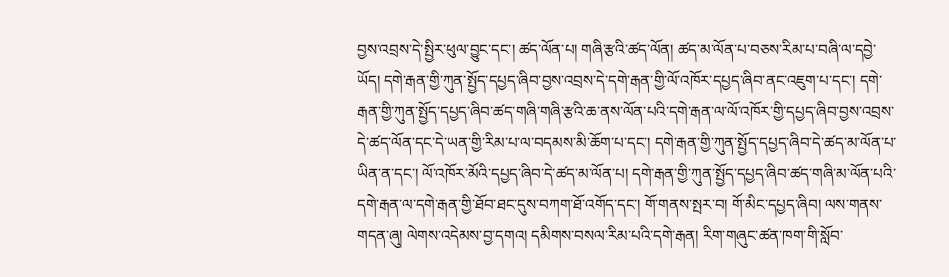བྱས་འབྲས་དེ་སྤྱིར་ཕུལ་བྱུང་དང་། ཚད་ལོན་པ། གཞི་རྩའི་ཚད་ལོན། ཚད་མ་ལོན་པ་བཅས་རིམ་པ་བཞི་ལ་དབྱེ་ཡོད། དགེ་རྒན་གྱི་ཀུན་སྤྱོད་དཔྱད་ཞིབ་བྱས་འབྲས་དེ་དགེ་རྒན་གྱི་ལོ་འཁོར་དཔྱད་ཞིབ་ནང་འཇུག་པ་དང་། དགེ་རྒན་གྱི་ཀུན་སྤྱོད་དཔྱད་ཞིབ་ཚད་གཞི་གཞི་རྩའི་ཆ་ནས་ལོན་པའི་དགེ་རྒན་ལ་ལོ་འཁོར་གྱི་དཔྱད་ཞིབ་བྱས་འབྲས་དེ་ཚད་ལོན་དང་དེ་ཡན་གྱི་རིམ་པ་ལ་བདམས་མི་ཆོག་པ་དང་། དགེ་རྒན་གྱི་ཀུན་སྤྱོད་དཔྱད་ཞིབ་དེ་ཚད་མ་ལོན་པ་ཡིན་ན་དང་། ལོ་འཁོར་མོའི་དཔྱད་ཞིབ་དེ་ཚད་མ་ལོན་པ། དགེ་རྒན་གྱི་ཀུན་སྤྱོད་དཔྱད་ཞིབ་ཚད་གཞི་མ་ལོན་པའི་དགེ་རྒན་ལ་དགེ་རྒན་གྱི་ཐོབ་ཐང་དུས་བཀག་ཐོ་འགོད་དང་། གོ་གནས་སྤར་བ། གོ་མིང་དཔྱད་ཞིབ། ལས་གནས་གདན་ཞུ། ལེགས་འདེམས་བྱ་དགའ། དམིགས་བསལ་རིམ་པའི་དགེ་རྒན། རིག་གཞུང་ཚན་ཁག་གི་སློབ་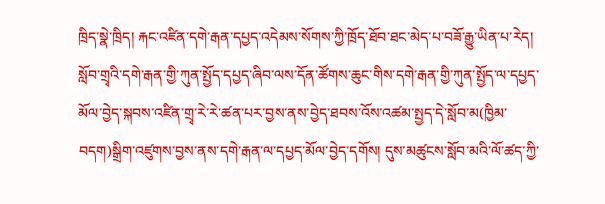ཁྲིད་སྣེ་ཁྲིད། རྐང་འཛིན་དགེ་རྒན་དཔྱད་འདེམས་སོགས་ཀྱི་ཁྲོད་ཐོབ་ཐང་མེད་པ་བཟོ་རྒྱུ་ཡིན་པ་རེད།
སློབ་གྲྭའི་དགེ་རྒན་གྱི་ཀུན་སྤྱོད་དཔྱད་ཞིབ་ལས་དོན་ཚོགས་ཆུང་གིས་དགེ་རྒན་གྱི་ཀུན་སྤྱོད་ལ་དཔྱད་མོལ་བྱེད་སྐབས་འཛིན་གྲྭ་རེ་རེ་ཚན་པར་བྱས་ནས་བྱེད་ཐབས་འོས་འཚམ་སྤྱད་དེ་སློབ་མ(ཁྱིམ་བདག)སྒྲིག་འཛུགས་བྱས་ནས་དགེ་རྒན་ལ་དཔྱད་མོལ་བྱེད་དགོས། དུས་མཚུངས་སློབ་མའི་ལོ་ཚད་ཀྱི་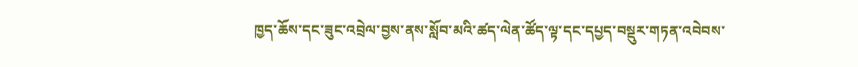ཁྱད་ཆོས་དང་ཟུང་འབྲེལ་བྱས་ནས་སློབ་མའི་ཚད་ལེན་ཚོད་ལྟ་དང་དཔྱད་བསྡུར་གཏན་འབེབས་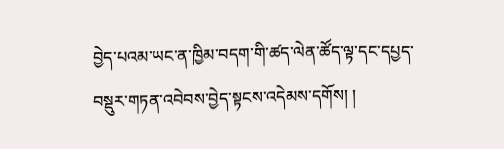བྱེད་པའམ་ཡང་ན་ཁྱིམ་བདག་གི་ཚད་ལེན་ཚོད་ལྟ་དང་དཔྱད་བསྡུར་གཏན་འབེབས་བྱེད་སྟངས་འདེམས་དགོས། །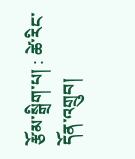རྩོམ་སྒྲིག་པ། : ཚེ་རིང་དོན་འགྲུབ།